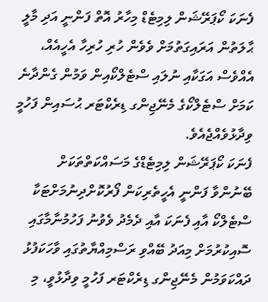ފެނަކަ ކޯޕަރޭޝަން ލިމިޓެޑް މިހާރު އޮތް ފަންނީ އަދި މާލީ ޙާލަތުން އަރައިގަތުމަށް ވެވެން ހުރި ހުރިހާ އެހީއެއް، އެއްވެސް އަގަކާއި ނުލައި ސްޓެލްކޯއިން ވަމުން ގެންދާނެ ކަމަށް ސްޓެލްކޯގެ މެނޭޖިންގ ޑިރެކްޓަރ ޙުސައިން ފަހުމީ ވިދާޅުވެއްޖެއެވެ.
ފެނަކަ ކޯޕަރޭޝަން ލިމިޓެޑްގެ މަސައްކަތްތަކަށް ބޭނުންވާ ފަންނީ އެހީތެރިކަން ފޯރުކޮށްދިނުމަށްޓަކާ ސްޓެލްކޯ އާއި ފެނަކަ އާއި ދެމެދު ވެވުނު ފަހުމުނާމާގައި ސޮއިކުރުމަށް މިއަދު ބޭއްވި ރަސްމިއްޔާތުގައި ވާހަކަފުޅު ދައްކަވަމުން މެނޭޖިންގ ޑިރެކްޓަރ ފަހުމީ ވިދާޅުވީ، މި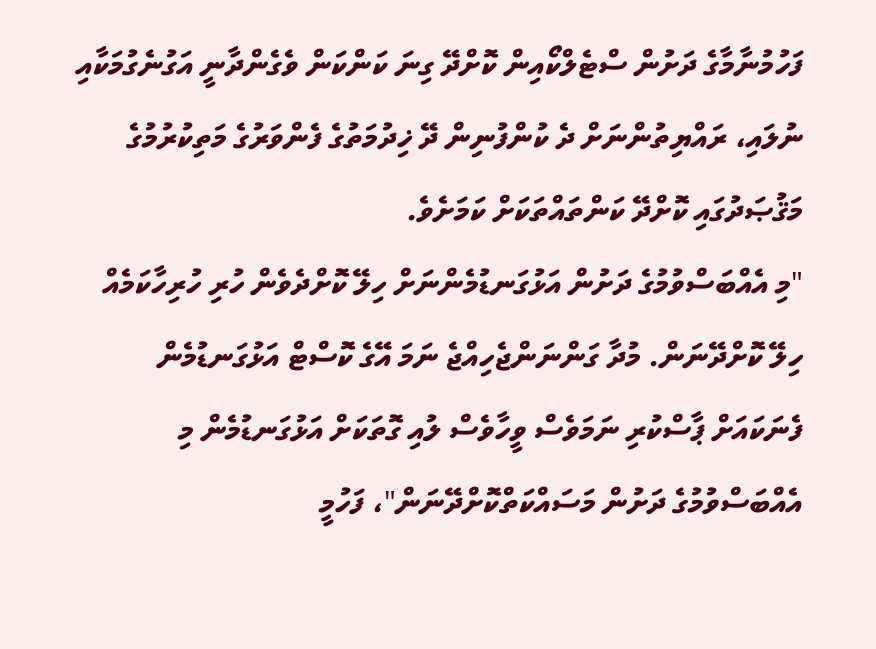ފަހުމުނާމާގެ ދަށުން ސްޓެލްކޯއިން ކޮށްދޭ ގިނަ ކަންކަން ވެގެންދާނީ އަގުނެގުމަކާއި ނުލައި، ރައްޔިތުންނަށް ދެ ކުންފުނިން ދޭ ޚިދުމަތުގެ ފެންވަރުގެ މަތިކުރުމުގެ މަޤުޞަދުގައި ކޮށްދޭ ކަންތައްތަކަށް ކަމަށެވެ.
"މި އެއްބަސްވުމުގެ ދަށުން އަޅުގަނޑުމެންނަށް ހިލޭ ކޮށްދެވެން ހުރި ހުރިހާކަމެއް ހިލޭ ކޮށްދޭނަން. މުދާ ގަންނަންޖެހިއްޖެ ނަމަ އޭގެ ކޮސްޓް އަޅުގަނޑުމެން ފެނަކައަށް ޕާސްކުރި ނަމަވެސް ވީހާވެސް ލުއި ގޮތަކަށް އަޅުގަނޑުމެން މި އެއްބަސްވުމުގެ ދަށުން މަސައްކަތްކޮށްދޭނަން"، ފަހުމީ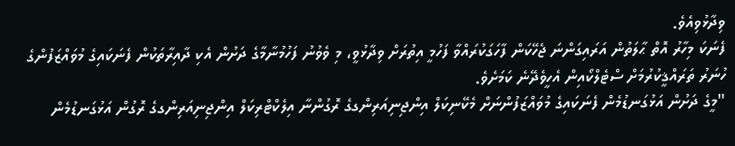ވިދާޅުވިއެވެ.
ފެނަކަ މިހާރު އޮތް ޙާލަތުން އަރައިގަންނަ ޖެހޭކަން ފާހަގަކުރައްވާ ފަހުމީ އިތުރަށް ވިދާޅުވީ، މި ވެވުނު ފަހުމުނާމާގެ ދަށުން އެކި ދާއިރާތަކުން ފެނަކައިގެ މުވައްޒަފުންގެ ހުނަރު ތަރައްޤީކުރުމަށް ސްޓެލްކޯއިން އެހީވެދޭނެ ކަމަށެވެ.
"މީގެ ދަށުން އަޅުގަނޑުމެން ފެނަކައިގެ މުވައްޒަފުންނަށް މެކޭނިކަލް އިންޖިނިއަރިންގގެ ރޮގުންނާ އިލެކްޓްރިކަލް އިންޖިނިއަރިންގގެ ރޮގުން އަޅުގަނޑުމެން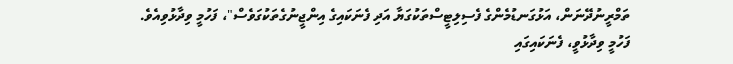ތަމްރީނުދޭނަން، އަޅުގަނޑުމެންގެ ފެސިލިޓީސްތަކުގަޔާ އަދި ފެނަކައިގެ އިންޖީނުގެތަކުގަވެސް"، ފަހުމީ ވިދާޅުވިއެވެ.
ފަހުމީ ވިދާޅުވީ، ފެނަކައިގައި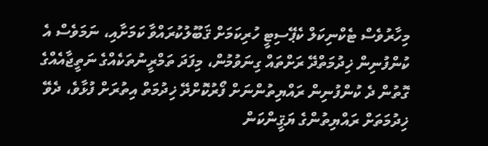މިހާރުވެސް ޓެކްނިކަލް ކެޕޭސިޓީ ހުރިކަމަށް ޤަބޫލުކުރައްވާ ކަމަށާއި، ނަމަވެސް އެ ކުންފުނިން ޚިދުމަތްދޭ ރަށްތައް ގިނަވުމުން، މިފަދަ ތަމްރީނުތަކެއްގެ ނަތީޖާއެއްގެ ގޮތުން ދެ ކުންފުނިން ރައްޔިތުންނަށް ފޯރުކޮށްދޭ ޚިދުމަތް އިތުރަށް ފުޅާވެ، ދެވޭ ޚިދުމަތަށް ރައްޔިތުންގެ ޔަޤީންކަން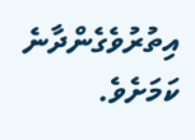އިތުރުވެގެންދާނެ ކަމަށެވެ.